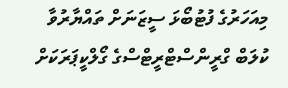މިއަހަރުގެ ފުޓުބޯޅަ ސީޒަނަށް ތައްޔާރުވާ ކުލަބް ގްރީންސްޓްރީޓްސްގެ ގޯލްކީޕަރަކަށް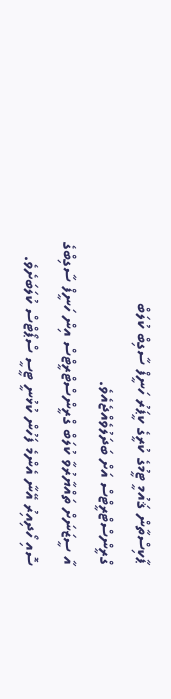ޕާކިސްތާން ޤައުމީ ޓީމުގެ ކުރީގެ ކީޕަރު ހަނީފް ސާގިބް ކުލަބް ގްރީންސްޓްރީޓްސް އަށް ބަދަލުވެއްޖެއެވެ.
އާ ސީޒަނަށް ތައްޔާރުވާ ކުލަބް ގްރީންސްޓްރީޓްސް އިން ހަނީފް ސާގިބްގެ ސޮއި ހޯދިއިރު އޭނާ އެންމެ ފަހުން ކުޅުނީ ޓީސީ ސްޕޯޓްސް ކުލަބަށެވެ.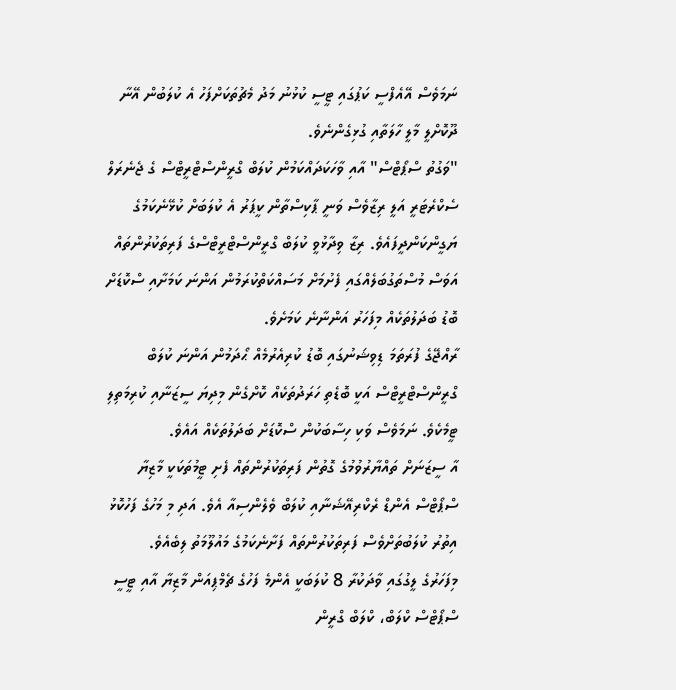ނަމަވެސް އޭއެފްސީ ކަޕުގައި ޓީސީ ކުޅުނު މަދު މެޗުތަކަށްފަހު އެ ކުލަބުން އޭނާ ދޫކޮށްލީ މާލީ ހާލަތާއި ގުޅިގެންނެވެ.
"ވަގުތު ސްޕޯޓްސް" އާއި ވާހަކަދައްކަމުން ކުލަބް ގްރީންސްޓްރީޓްސް ގެ ޖެނެރަލް ސެކްރެޓަރީ އަލީ ރިޒާވެސް ވަނީ ޕާކިސްތާން ކީޕަރު އެ ކުލަބަށް ކުޅޭނެކަމުގެ ޔަގީންކަންދީފައެވެ. ރިޒާ ވިދާޅުވީ ކުލަބް ގްރީންސްޓްރީޓްސްގެ ފަރިތަކުރުންތައް އަވަސް މުސްތަގުބަލެއްގައި ފެށުމަށް މަސައްކަތްކުރަމުން އަންނަ ކަމަށާއި ސްކޮޑަށް ބޮޑު ބަދަލުތަކެއް މިފަހަރު އަންނާނެ ކަމަށެވެ.
ރާއްޖޭގެ ފުރަތަމަ ޑިވިޝަނުގައި ބޮޑު ކުރިއެރުމެއް ޙޯދަމުން އަންނަ ކުލަބް ގްރީންސްޓްރީޓްސް އަކީ ބޮޑެތި ހަރަދުތަކެއް ކޮށްގެން މިދިޔަ ސީޒަނާއި ކުރިމަތިލި ޓީމެކެވެ. ނަމަވެސް ވަކި ހިސާބަކުން ސްކޮޑަށް ބަދަލުތަކެއް އައެވެ.
އާ ސީޒަނަށް ތައްޔާރުވުމުގެ ގޮތުން ފަރިތަކުރުންތައް ފެށި ޓީމުތަކަކީ މާޒިޔާ ސްޕޯޓްސް އެންޑް ރެކްރިއޭޝަނާއި ކުލަބް ވެލެންސިއާ އެވެ. އަދި މި މަހުގެ ފަހުކޮޅު އިތުރު ކުލަބުތަށްވެސް ފަރިތަކުރުންތައް ފަށާނެކަމުގެ މައުލޫމަތު ލިބެއެވެ.
މިފަހަރުގެ ލީގުގައި ވާދަކުރާ 8 ކުލަބަކީ އެންމެ ފަހުގެ ޗެމްޕިއަން މާޒިޔާ އާއި ޓީސީ ސްޕޯޓްސް ކްލަބް، ކްލަބް ގްރީން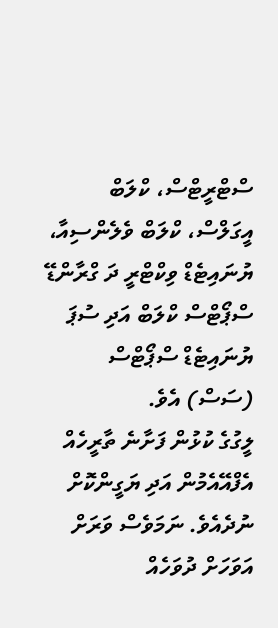ސްޓްރީޓްސް، ކްލަބް އީގަލްސް، ކްލަބް ވެލެންސިއާ، ޔުނައިޓެޑް ވިކްޓްރީ ދަ ގްރާންޑޭ ސްޕޯޓްސް ކްލަބް އަދި ސުޕަ ޔުނައިޓެޑް ސްޕޯޓްސް (ސަސް) އެވެ.
ލީގުގެ ކުޅުން ފަށާނެ ތާރީހެއް އެފްއޭއެމުން އަދި ޔަގީންކޮށް ނުދެއެވެ. ނަމަވެސް ވަރަށް އަވަހަށް ދުވަހެއް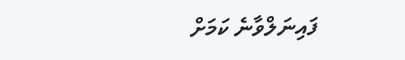ފައިނަލްވާނެ ކަމަށް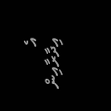އެ އިދާރާއިން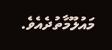މައުލޫމާތުދެއެވެ.